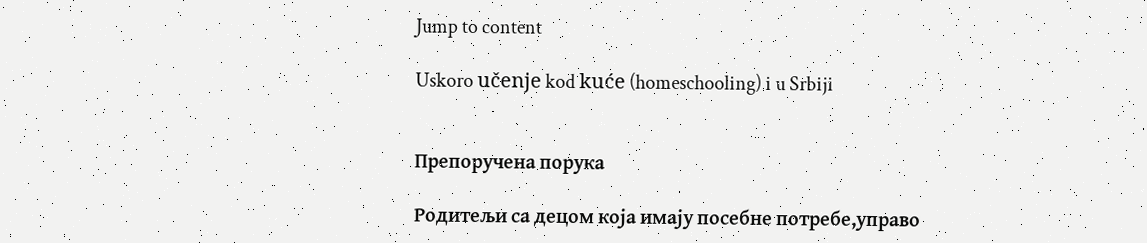Jump to content

Uskoro učenje kod kuće (homeschooling) i u Srbiji


Препоручена порука

Родитељи са децом која имају посебне потребе,управо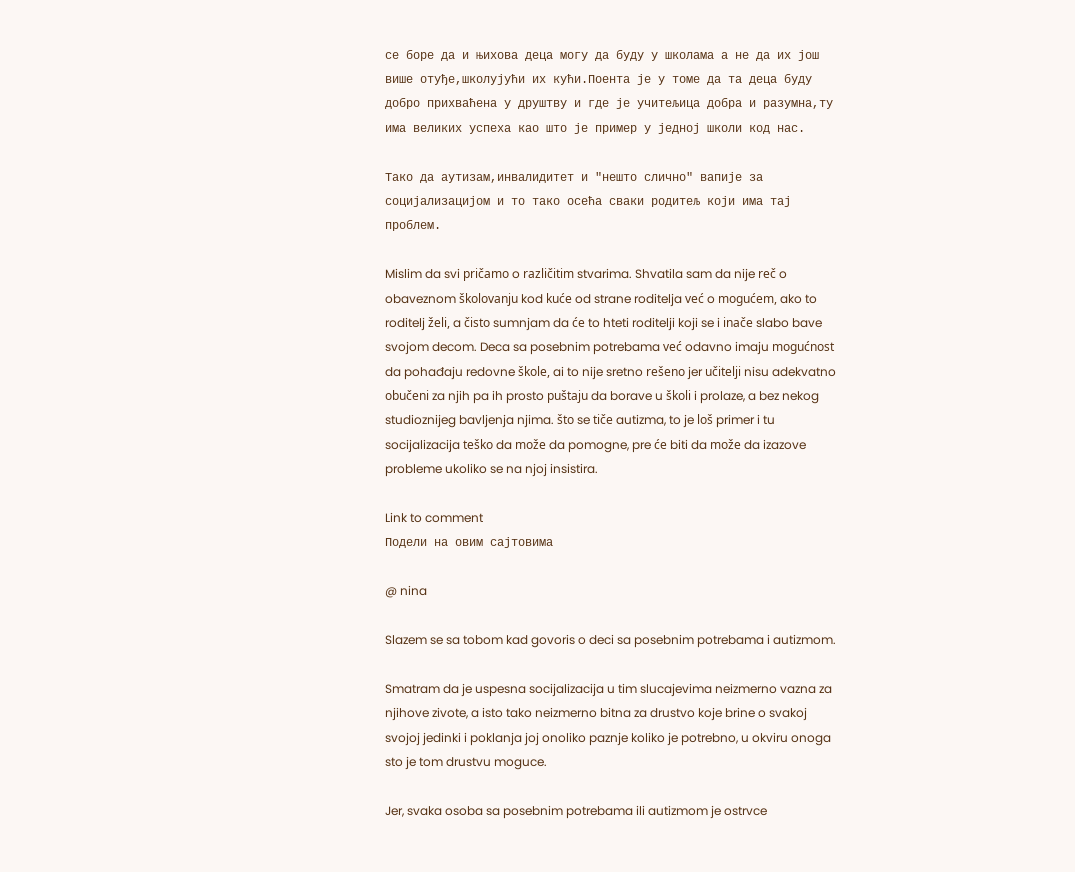се боре да и њихова деца могу да буду у школама а не да их још више отуђе,школујући их кући.Поента је у томе да та деца буду добро прихваћена у друштву и где је учитељица добра и разумна,ту има великих успеха као што је пример у једној школи код нас.

Тако да аутизам,инвалидитет и "нешто слично" вапије за социјализацијом и то тако осећа сваки родитељ који има тај проблем.

Mislim da svi pričamo o različitim stvarima. Shvatila sam da nije reč o obaveznom školovanju kod kuće od strane roditelja već o mogućem, ako to roditelj želi, a čisto sumnjam da će to hteti roditelji koji se i inače slabo bave svojom decom. Deca sa posebnim potrebama već odavno imaju mogućnost da pohađaju redovne škole, ai to nije sretno rešeno jer učitelji nisu adekvatno obučeni za njih pa ih prosto puštaju da borave u školi i prolaze, a bez nekog studioznijeg bavljenja njima. što se tiče autizma, to je loš primer i tu socijalizacija teško da može da pomogne, pre će biti da može da izazove probleme ukoliko se na njoj insistira.

Link to comment
Подели на овим сајтовима

@ nina

Slazem se sa tobom kad govoris o deci sa posebnim potrebama i autizmom.

Smatram da je uspesna socijalizacija u tim slucajevima neizmerno vazna za njihove zivote, a isto tako neizmerno bitna za drustvo koje brine o svakoj svojoj jedinki i poklanja joj onoliko paznje koliko je potrebno, u okviru onoga sto je tom drustvu moguce.

Jer, svaka osoba sa posebnim potrebama ili autizmom je ostrvce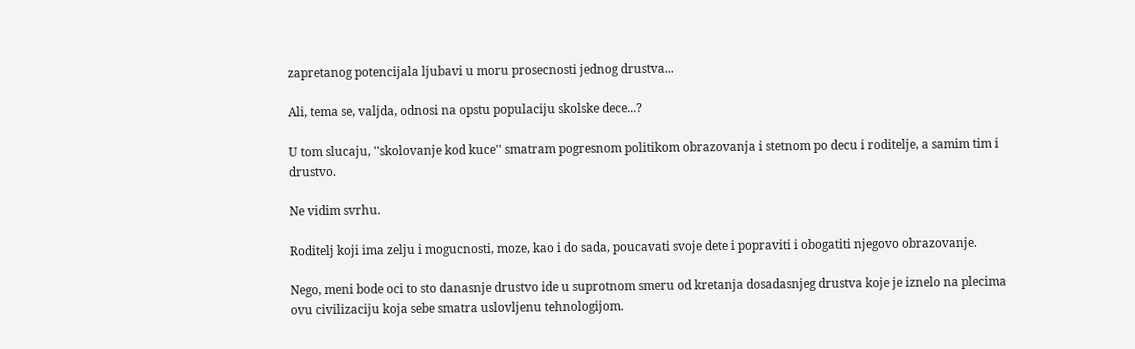zapretanog potencijala ljubavi u moru prosecnosti jednog drustva...

Ali, tema se, valjda, odnosi na opstu populaciju skolske dece...?

U tom slucaju, ''skolovanje kod kuce'' smatram pogresnom politikom obrazovanja i stetnom po decu i roditelje, a samim tim i drustvo.

Ne vidim svrhu.

Roditelj koji ima zelju i mogucnosti, moze, kao i do sada, poucavati svoje dete i popraviti i obogatiti njegovo obrazovanje.

Nego, meni bode oci to sto danasnje drustvo ide u suprotnom smeru od kretanja dosadasnjeg drustva koje je iznelo na plecima ovu civilizaciju koja sebe smatra uslovljenu tehnologijom.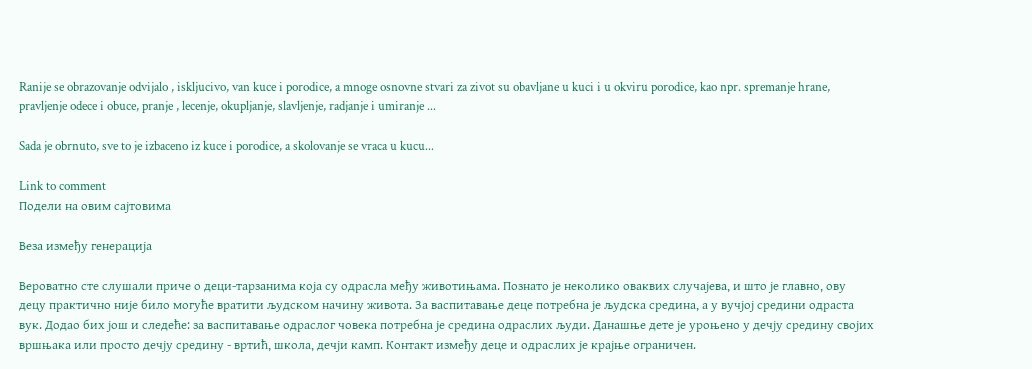Ranije se obrazovanje odvijalo , iskljucivo, van kuce i porodice, a mnoge osnovne stvari za zivot su obavljane u kuci i u okviru porodice, kao npr. spremanje hrane, pravljenje odece i obuce, pranje , lecenje, okupljanje, slavljenje, radjanje i umiranje ...

Sada je obrnuto, sve to je izbaceno iz kuce i porodice, a skolovanje se vraca u kucu...

Link to comment
Подели на овим сајтовима

Веза између генерација

Вероватно сте слушали приче о деци-тарзанима која су одрасла међу животињама. Познато је неколико оваквих случајева, и што је главно, ову децу практично није било могуће вратити људском начину живота. За васпитавање деце потребна је људска средина, а у вучјој средини одраста вук. Додао бих још и следеће: за васпитавање одраслог човека потребна је средина одраслих људи. Данашње дете је уроњено у дечју средину својих вршњака или просто дечју средину - вртић, школа, дечји камп. Контакт између деце и одраслих је крајње ограничен.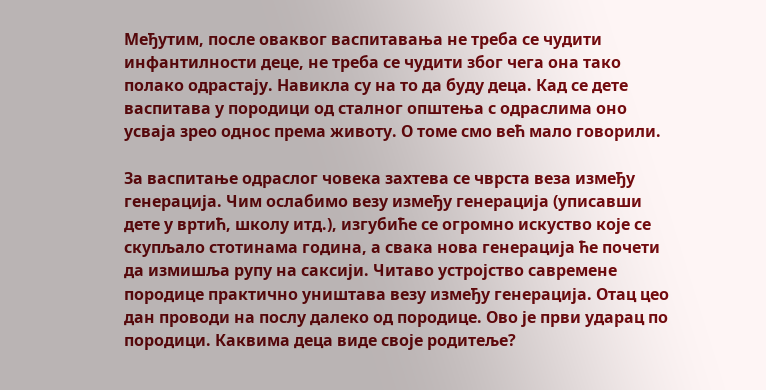Међутим, после оваквог васпитавања не треба се чудити инфантилности деце, не треба се чудити због чега она тако полако одрастају. Навикла су на то да буду деца. Кад се дете васпитава у породици од сталног општења с одраслима оно усваја зрео однос према животу. О томе смо већ мало говорили.

За васпитање одраслог човека захтева се чврста веза између генерација. Чим ослабимо везу између генерација (уписавши дете у вртић, школу итд.), изгубиће се огромно искуство које се скупљало стотинама година, а свака нова генерација ће почети да измишља рупу на саксији. Читаво устројство савремене породице практично уништава везу између генерација. Отац цео дан проводи на послу далеко од породице. Ово је први ударац по породици. Каквима деца виде своје родитеље?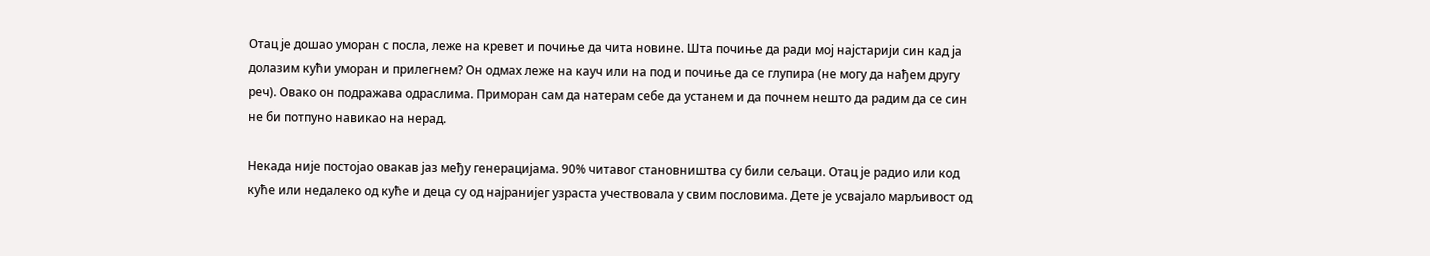Отац је дошао уморан с посла, леже на кревет и почиње да чита новине. Шта почиње да ради мој најстарији син кад ја долазим кући уморан и прилегнем? Он одмах леже на кауч или на под и почиње да се глупира (не могу да нађем другу реч). Овако он подражава одраслима. Приморан сам да натерам себе да устанем и да почнем нешто да радим да се син не би потпуно навикао на нерад.

Некада није постојао овакав јаз међу генерацијама. 90% читавог становништва су били сељаци. Отац је радио или код куће или недалеко од куће и деца су од најранијег узраста учествовала у свим пословима. Дете је усвајало марљивост од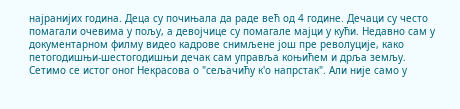најранијих година. Деца су почињала да раде већ од 4 године. Дечаци су често помагали очевима у пољу, а девојчице су помагале мајци у кући. Недавно сам у документарном филму видео кадрове снимљене још пре револуције, како петогодишњи-шестогодишњи дечак сам управља коњићем и дрља земљу. Сетимо се истог оног Некрасова о "сељачићу к'о напрстак". Али није само у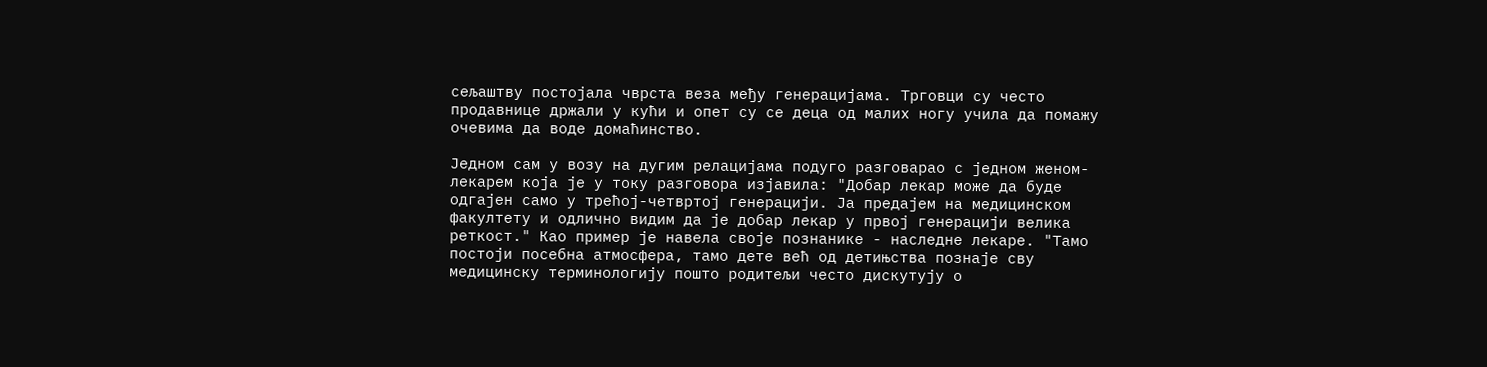сељаштву постојала чврста веза међу генерацијама. Трговци су често продавнице држали у кући и опет су се деца од малих ногу учила да помажу очевима да воде домаћинство.

Једном сам у возу на дугим релацијама подуго разговарао с једном женом-лекарем која је у току разговора изјавила: "Добар лекар може да буде одгајен само у трећој-четвртој генерацији. Ја предајем на медицинском факултету и одлично видим да је добар лекар у првој генерацији велика реткост." Као пример је навела своје познанике - наследне лекаре. "Тамо постоји посебна атмосфера, тамо дете већ од детињства познаје сву медицинску терминологију пошто родитељи често дискутују о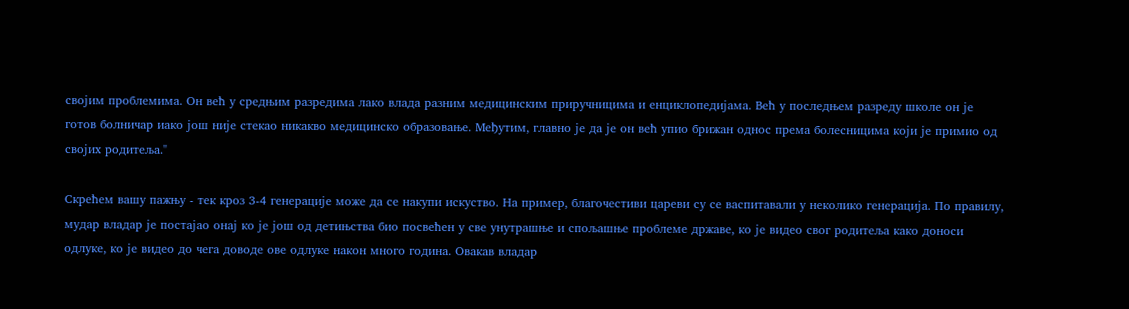својим проблемима. Он већ у средњим разредима лако влада разним медицинским приручницима и енциклопедијама. Већ у последњем разреду школе он је готов болничар иако још није стекао никакво медицинско образовање. Међутим, главно је да је он већ упио брижан однос према болесницима који је примио од својих родитеља."

Скрећем вашу пажњу - тек кроз 3-4 генерације може да се накупи искуство. На пример, благочестиви цареви су се васпитавали у неколико генерација. По правилу, мудар владар је постајао онај ко је још од детињства био посвећен у све унутрашње и спољашње проблеме државе, ко је видео свог родитеља како доноси одлуке, ко је видео до чега доводе ове одлуке након много година. Овакав владар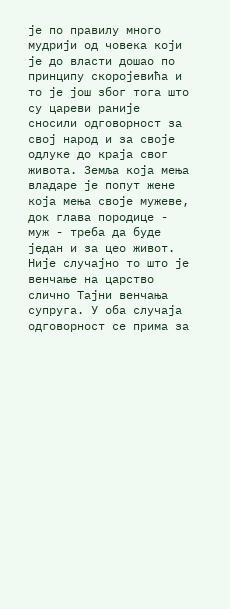је по правилу много мудрији од човека који је до власти дошао по принципу скоројевића и то је још због тога што су цареви раније сносили одговорност за свој народ и за своје одлуке до краја свог живота. Земља која мења владаре је попут жене која мења своје мужеве, док глава породице - муж - треба да буде један и за цео живот. Није случајно то што је венчање на царство слично Тајни венчања супруга. У оба случаја одговорност се прима за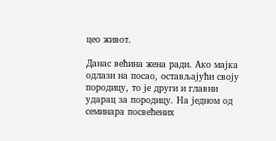цео живот.

Данас већина жена ради. Ако мајка одлази на посао, остављајући своју породицу, то је други и главни ударац за породицу. На једном од семинара посвећених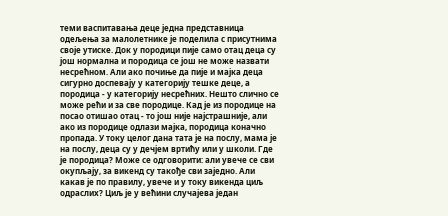теми васпитавања деце једна представница одељења за малолетнике је поделила с присутнима своје утиске. Док у породици пије само отац деца су још нормална и породица се још не може назвати несрећном. Али ако почиње да пије и мајка деца сигурно доспевају у категорију тешке деце, а породица - у категорију несрећних. Нешто слично се може рећи и за све породице. Кад је из породице на посао отишао отац - то још није најстрашније, али ако из породице одлази мајка, породица коначно пропада. У току целог дана тата је на послу, мама је на послу, деца су у дечјем вртићу или у школи. Где је породица? Може се одговорити: али увече се сви окупљају, за викенд су такође сви заједно. Али какав је по правилу, увече и у току викенда циљ одраслих? Циљ је у већини случајева један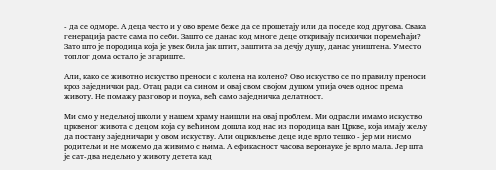- да се одморе. А деца често и у ово време беже да се прошетају или да поседе код другова. Свака генерација расте сама по себи. Зашто се данас код многе деце откривају психички поремећаји? Зато што је породица која је увек била јак штит, заштита за дечју душу, данас уништена. Уместо топлог дома остало је згариште.

Али, како се животно искуство преноси с колена на колено? Ово искуство се по правилу преноси кроз заједнички рад. Отац ради са сином и овај свом својом душом упија очев однос према животу. Не помажу разговор и поука, већ само заједничка делатност.

Ми смо у недељној школи у нашем храму наишли на овај проблем. Ми одрасли имамо искуство црквеног живота с децом која су већином дошла код нас из породица ван Цркве, која имају жељу да постану заједничари у овом искуству. Али оцрквљење деце иде врло тешко - јер ми нисмо родитељи и не можемо да живимо с њима. А ефикасност часова веронауке је врло мала. Јер шта је сат-два недељно у животу детета кад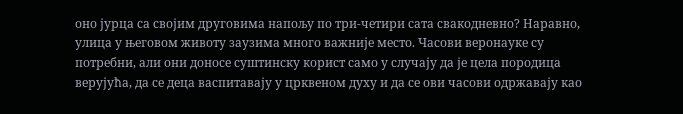оно јурца са својим друговима напољу по три-четири сата свакодневно? Наравно, улица у његовом животу заузима много важније место. Часови веронауке су потребни, али они доносе суштинску корист само у случају да је цела породица верујућа, да се деца васпитавају у црквеном духу и да се ови часови одржавају као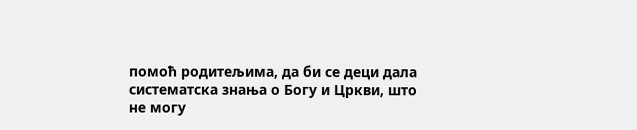помоћ родитељима, да би се деци дала систематска знања о Богу и Цркви, што не могу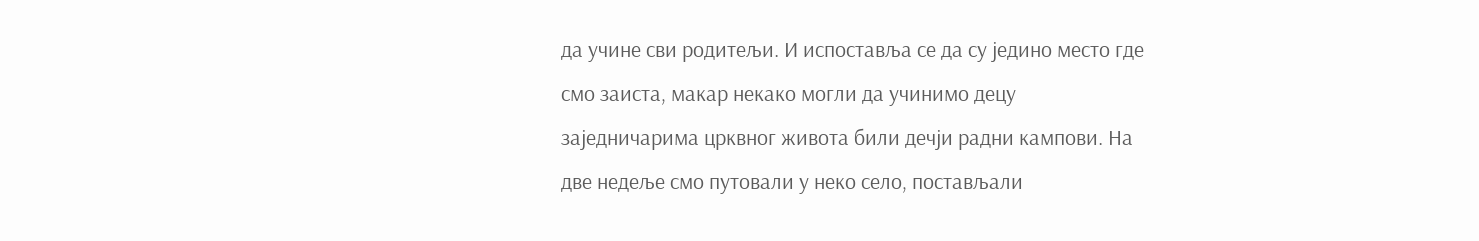да учине сви родитељи. И испоставља се да су једино место где смо заиста, макар некако могли да учинимо децу заједничарима црквног живота били дечји радни кампови. На две недеље смо путовали у неко село, постављали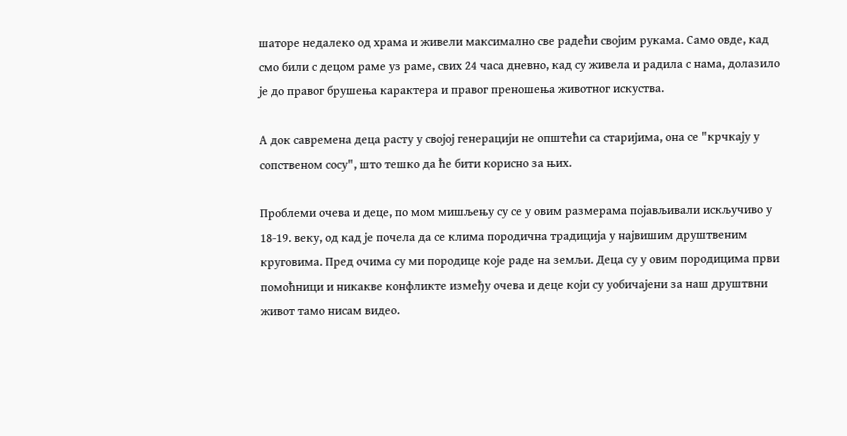шаторе недалеко од храма и живели максимално све радећи својим рукама. Само овде, кад смо били с децом раме уз раме, свих 24 часа дневно, кад су живела и радила с нама, долазило је до правог брушења карактера и правог преношења животног искуства.

А док савремена деца расту у својој генерацији не општећи са старијима, она се "крчкају у сопственом сосу", што тешко да ће бити корисно за њих.

Проблеми очева и деце, по мом мишљењу су се у овим размерама појављивали искључиво у 18-19. веку, од кад је почела да се клима породична традиција у највишим друштвеним круговима. Пред очима су ми породице које раде на земљи. Деца су у овим породицима први помоћници и никакве конфликте између очева и деце који су уобичајени за наш друштвни живот тамо нисам видео.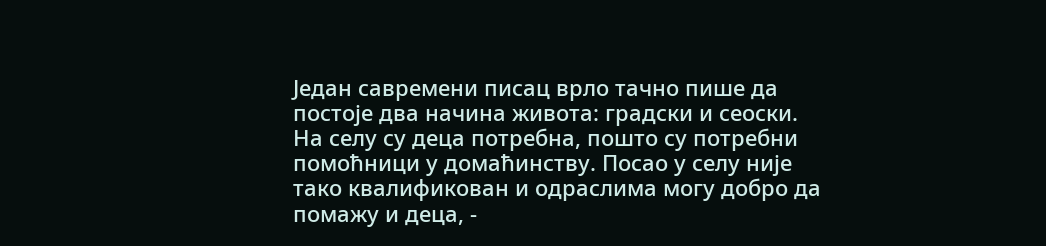Један савремени писац врло тачно пише да постоје два начина живота: градски и сеоски. На селу су деца потребна, пошто су потребни помоћници у домаћинству. Посао у селу није тако квалификован и одраслима могу добро да помажу и деца, -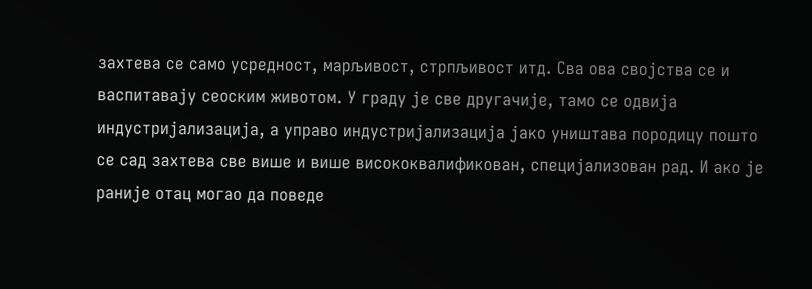захтева се само усредност, марљивост, стрпљивост итд. Сва ова својства се и васпитавају сеоским животом. У граду је све другачије, тамо се одвија индустријализација, а управо индустријализација јако уништава породицу пошто се сад захтева све више и више висококвалификован, специјализован рад. И ако је раније отац могао да поведе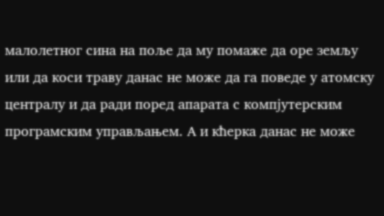малолетног сина на поље да му помаже да оре земљу или да коси траву данас не може да га поведе у атомску централу и да ради поред апарата с компјутерским програмским управљањем. А и кћерка данас не може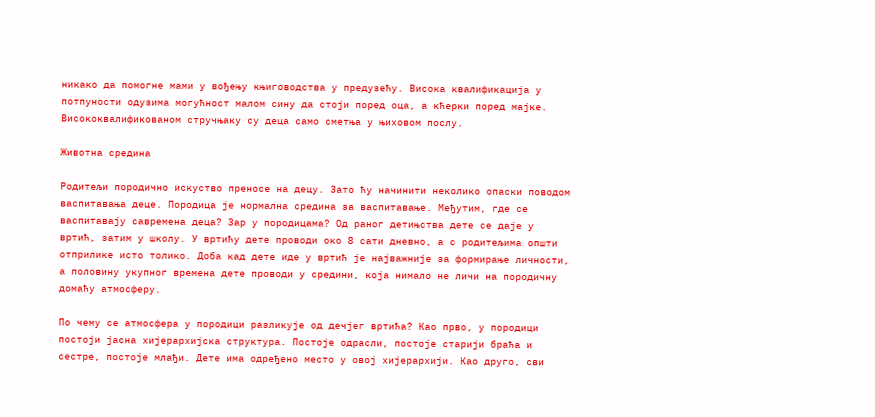никако да помогне мами у вођењу књиговодства у предузећу. Висока квалификација у потпуности одузима могућност малом сину да стоји поред оца, а кћерки поред мајке. Висококвалификованом стручњаку су деца само сметња у њиховом послу.

Животна средина

Родитељи породично искуство преносе на децу. Зато ћу начинити неколико опаски поводом васпитавања деце. Породица је нормална средина за васпитавање. Међутим, где се васпитавају савремена деца? Зар у породицама? Од раног детињства дете се даје у вртић, затим у школу. У вртићу дете проводи око 8 сати дневно, а с родитељима општи отприлике исто толико. Доба кад дете иде у вртић је најважније за формирање личности, а половину укупног времена дете проводи у средини, која нимало не личи на породичну домаћу атмосферу.

По чему се атмосфера у породици разликује од дечјег вртића? Као прво, у породици постоји јасна хијерархијска структура. Постоје одрасли, постоје старији браћа и сестре, постоје млађи. Дете има одређено место у овој хијерархији. Као друго, сви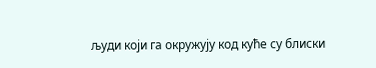људи који га окружују код куће су блиски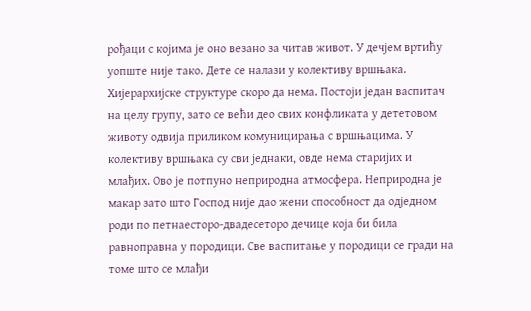рођаци с којима је оно везано за читав живот. У дечјем вртићу уопште није тако. Дете се налази у колективу вршњака. Хијерархијске структуре скоро да нема. Постоји један васпитач на целу групу, зато се већи део свих конфликата у дететовом животу одвија приликом комуницирања с вршњацима. У колективу вршњака су сви једнаки, овде нема старијих и млађих. Ово је потпуно неприродна атмосфера. Неприродна је макар зато што Господ није дао жени способност да одједном роди по петнаесторо-двадесеторо дечице која би била равноправна у породици. Све васпитање у породици се гради на томе што се млађи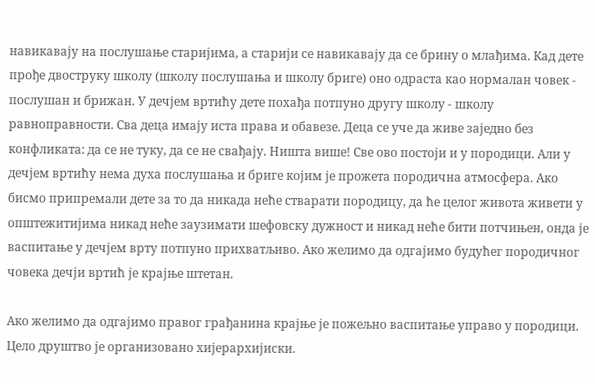навикавају на послушање старијима, а старији се навикавају да се брину о млађима. Кад дете прође двоструку школу (школу послушања и школу бриге) оно одраста као нормалан човек - послушан и брижан. У дечјем вртићу дете похађа потпуно другу школу - школу равноправности. Сва деца имају иста права и обавезе. Деца се уче да живе заједно без конфликата: да се не туку, да се не свађају. Ништа више! Све ово постоји и у породици. Али у дечјем вртићу нема духа послушања и бриге којим је прожета породична атмосфера. Ако бисмо припремали дете за то да никада неће стварати породицу, да ће целог живота живети у општежитијима никад неће заузимати шефовску дужност и никад неће бити потчињен, онда је васпитање у дечјем врту потпуно прихватљиво. Ако желимо да одгајимо будућег породичног човека дечји вртић је крајње штетан.

Ако желимо да одгајимо правог грађанина крајње је пожељно васпитање управо у породици. Цело друштво је организовано хијерархијиски.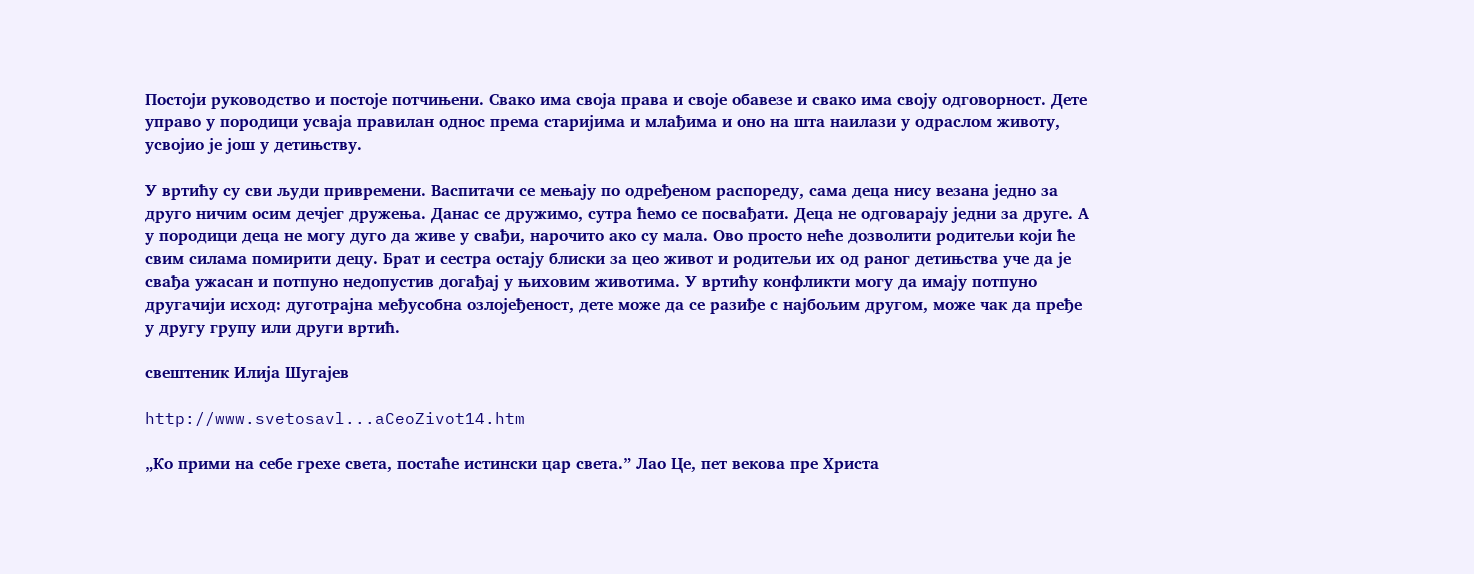Постоји руководство и постоје потчињени. Свако има своја права и своје обавезе и свако има своју одговорност. Дете управо у породици усваја правилан однос према старијима и млађима и оно на шта наилази у одраслом животу, усвојио је још у детињству.

У вртићу су сви људи привремени. Васпитачи се мењају по одређеном распореду, сама деца нису везана једно за друго ничим осим дечјег дружења. Данас се дружимо, сутра ћемо се посвађати. Деца не одговарају једни за друге. А у породици деца не могу дуго да живе у свађи, нарочито ако су мала. Ово просто неће дозволити родитељи који ће свим силама помирити децу. Брат и сестра остају блиски за цео живот и родитељи их од раног детињства уче да је свађа ужасан и потпуно недопустив догађај у њиховим животима. У вртићу конфликти могу да имају потпуно другачији исход: дуготрајна међусобна озлојеђеност, дете може да се разиђе с најбољим другом, може чак да пређе у другу групу или други вртић.

свештеник Илија Шугајев

http://www.svetosavl...aCeoZivot14.htm

„Ко прими на себе грехе света, постаће истински цар света.” Лао Це, пет векова пре Христа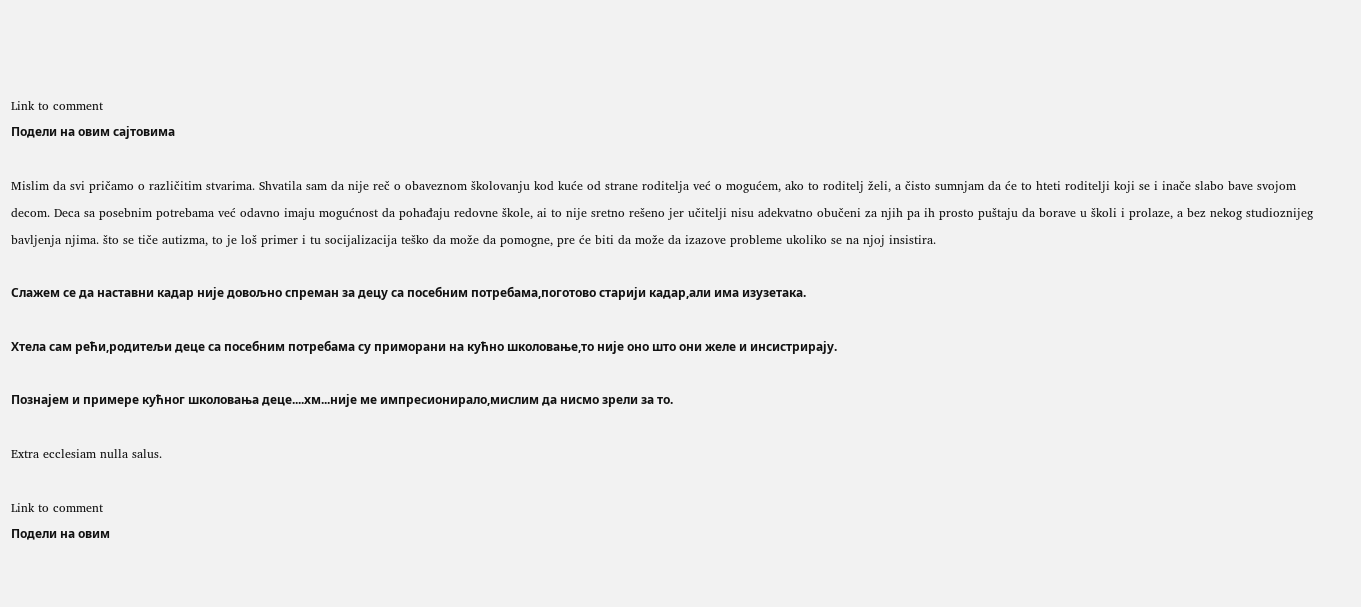Link to comment
Подели на овим сајтовима

Mislim da svi pričamo o različitim stvarima. Shvatila sam da nije reč o obaveznom školovanju kod kuće od strane roditelja već o mogućem, ako to roditelj želi, a čisto sumnjam da će to hteti roditelji koji se i inače slabo bave svojom decom. Deca sa posebnim potrebama već odavno imaju mogućnost da pohađaju redovne škole, ai to nije sretno rešeno jer učitelji nisu adekvatno obučeni za njih pa ih prosto puštaju da borave u školi i prolaze, a bez nekog studioznijeg bavljenja njima. što se tiče autizma, to je loš primer i tu socijalizacija teško da može da pomogne, pre će biti da može da izazove probleme ukoliko se na njoj insistira.

Слажем се да наставни кадар није довољно спреман за децу са посебним потребама,поготово старији кадар,али има изузетака.

Хтела сам рећи,родитељи деце са посебним потребама су приморани на кућно школовање,то није оно што они желе и инсистрирају.

Познајем и примере кућног школовања деце....хм...није ме импресионирало,мислим да нисмо зрели за то.

Extra ecclesiam nulla salus.

Link to comment
Подели на овим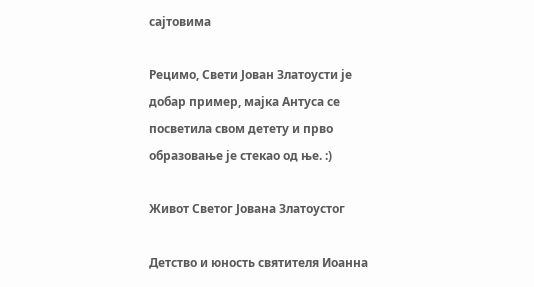сајтовима

Рецимо, Свети Јован Златоусти је добар пример, мајка Антуса се посветила свом детету и прво образовање је стекао од ње. :)

Живот Светог Јована Златоустог

Детство и юность святителя Иоанна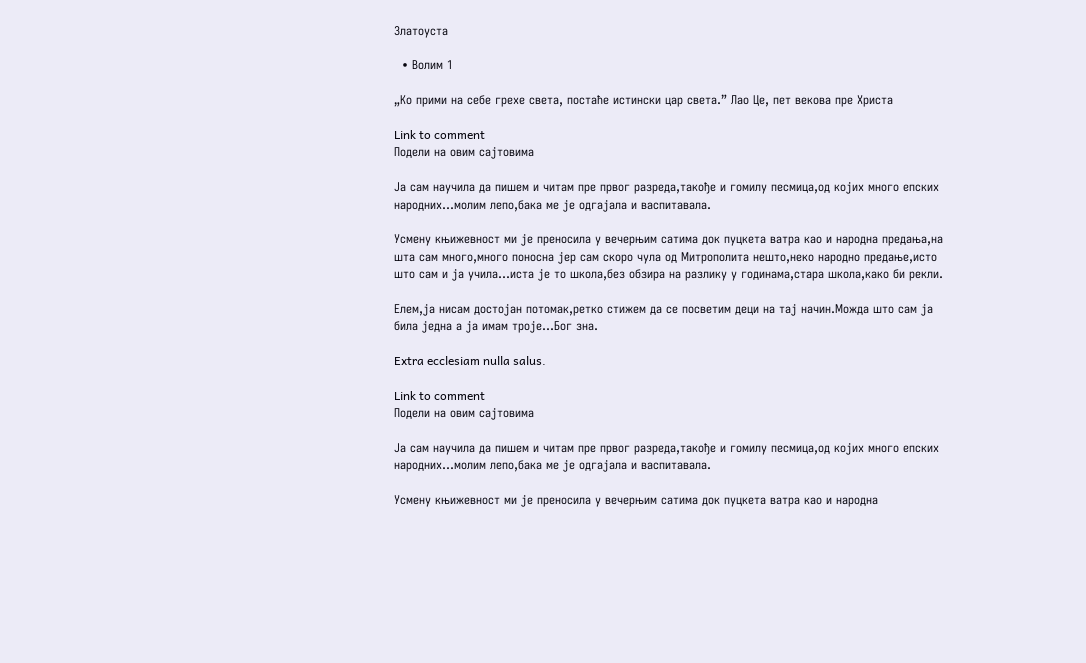Златоуста

  • Волим 1

„Ко прими на себе грехе света, постаће истински цар света.” Лао Це, пет векова пре Христа

Link to comment
Подели на овим сајтовима

Ја сам научила да пишем и читам пре првог разреда,такође и гомилу песмица,од којих много епских народних...молим лепо,бака ме је одгајала и васпитавала.

Усмену књижевност ми је преносила у вечерњим сатима док пуцкета ватра као и народна предања,на шта сам много,много поносна јер сам скоро чула од Митрополита нешто,неко народно предање,исто што сам и ја учила...иста је то школа,без обзира на разлику у годинама,стара школа,како би рекли.

Елем,ја нисам достојан потомак,ретко стижем да се посветим деци на тај начин.Можда што сам ја била једна а ја имам троје...Бог зна.

Extra ecclesiam nulla salus.

Link to comment
Подели на овим сајтовима

Ја сам научила да пишем и читам пре првог разреда,такође и гомилу песмица,од којих много епских народних...молим лепо,бака ме је одгајала и васпитавала.

Усмену књижевност ми је преносила у вечерњим сатима док пуцкета ватра као и народна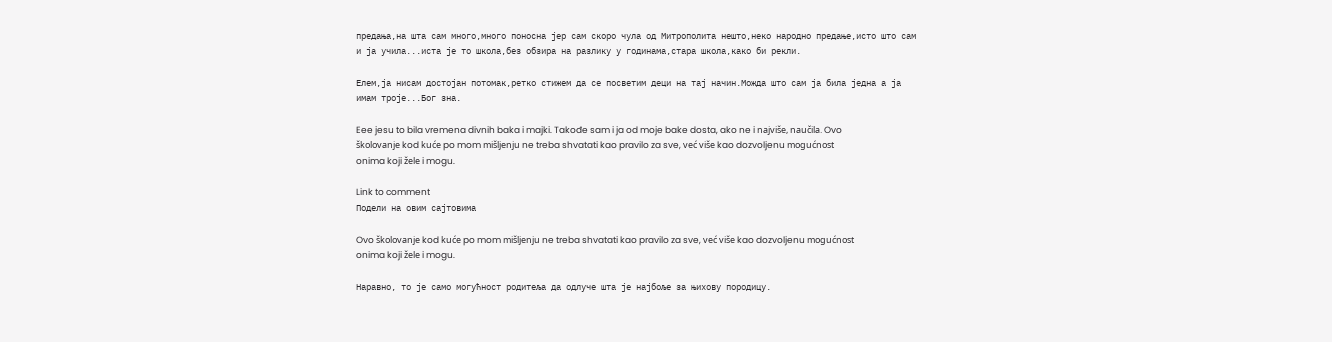предања,на шта сам много,много поносна јер сам скоро чула од Митрополита нешто,неко народно предање,исто што сам и ја учила...иста је то школа,без обзира на разлику у годинама,стара школа,како би рекли.

Елем,ја нисам достојан потомак,ретко стижем да се посветим деци на тај начин.Можда што сам ја била једна а ја имам троје...Бог зна.

Eee jesu to bila vremena divnih baka i majki. Takođe sam i ja od moje bake dosta, ako ne i najviše, naučila. Ovo školovanje kod kuće po mom mišljenju ne treba shvatati kao pravilo za sve, već više kao dozvoljenu mogućnost onima koji žele i mogu.

Link to comment
Подели на овим сајтовима

Ovo školovanje kod kuće po mom mišljenju ne treba shvatati kao pravilo za sve, već više kao dozvoljenu mogućnost onima koji žele i mogu.

Наравно, то је само могућност родитеља да одлуче шта је најбоље за њихову породицу.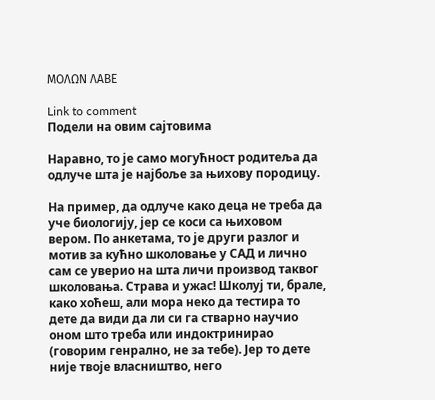ΜΟΛΩΝ ΛΑΒΕ

Link to comment
Подели на овим сајтовима

Наравно, то је само могућност родитеља да одлуче шта је најбоље за њихову породицу.

На пример, да одлуче како деца не треба да уче биологију, јер се коси са њиховом вером. По анкетама, то је други разлог и мотив за кућно школовање у САД и лично сам се уверио на шта личи производ таквог школовања. Страва и ужас! Школуј ти, брале, како хоћеш, али мора неко да тестира то дете да види да ли си га стварно научио оном што треба или индоктринирао (говорим генрално, не за тебе). Јер то дете није твоје власништво, него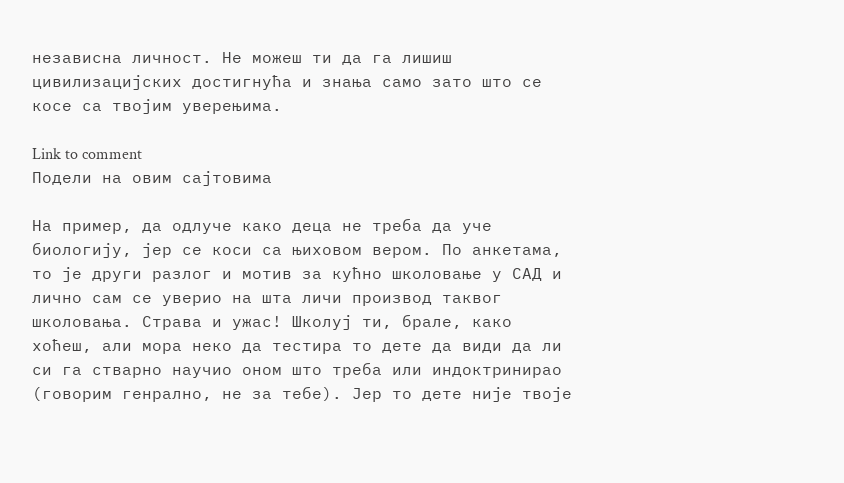независна личност. Не можеш ти да га лишиш цивилизацијских достигнућа и знања само зато што се косе са твојим уверењима.

Link to comment
Подели на овим сајтовима

На пример, да одлуче како деца не треба да уче биологију, јер се коси са њиховом вером. По анкетама, то је други разлог и мотив за кућно школовање у САД и лично сам се уверио на шта личи производ таквог школовања. Страва и ужас! Школуј ти, брале, како хоћеш, али мора неко да тестира то дете да види да ли си га стварно научио оном што треба или индоктринирао (говорим генрално, не за тебе). Јер то дете није твоје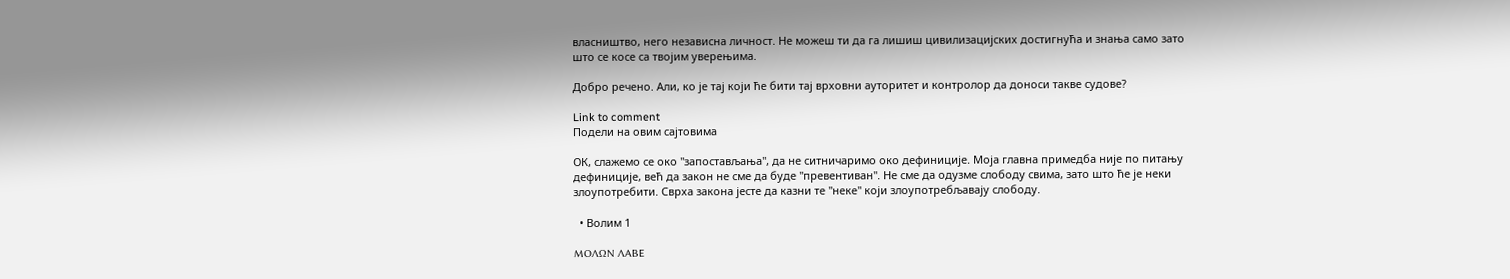власништво, него независна личност. Не можеш ти да га лишиш цивилизацијских достигнућа и знања само зато што се косе са твојим уверењима.

Добро речено. Али, ко је тај који ће бити тај врховни ауторитет и контролор да доноси такве судове?

Link to comment
Подели на овим сајтовима

ОК, слажемо се око "запостављања", да не ситничаримо око дефиниције. Моја главна примедба није по питању дефиниције, већ да закон не сме да буде "превентиван". Не сме да одузме слободу свима, зато што ће је неки злоупотребити. Сврха закона јесте да казни те "неке" који злоупотребљавају слободу.

  • Волим 1

ΜΟΛΩΝ ΛΑΒΕ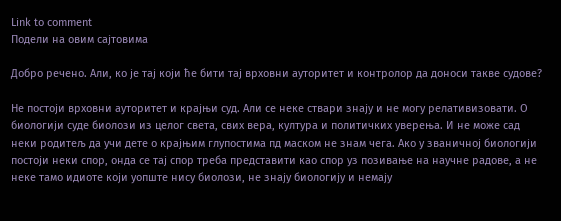Link to comment
Подели на овим сајтовима

Добро речено. Али, ко је тај који ће бити тај врховни ауторитет и контролор да доноси такве судове?

Не постоји врховни ауторитет и крајњи суд. Али се неке ствари знају и не могу релативизовати. О биологији суде биолози из целог света, свих вера, култура и политичких уверења. И не може сад неки родитељ да учи дете о крајњим глупостима пд маском не знам чега. Ако у званичној биологији постоји неки спор, онда се тај спор треба представити као спор уз позивање на научне радове, а не неке тамо идиоте који уопште нису биолози, не знају биологију и немају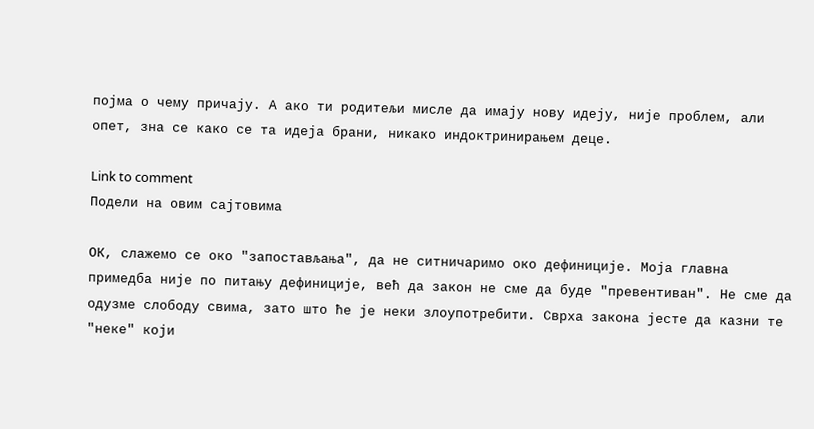појма о чему причају. А ако ти родитељи мисле да имају нову идеју, није проблем, али опет, зна се како се та идеја брани, никако индоктринирањем деце.

Link to comment
Подели на овим сајтовима

ОК, слажемо се око "запостављања", да не ситничаримо око дефиниције. Моја главна примедба није по питању дефиниције, већ да закон не сме да буде "превентиван". Не сме да одузме слободу свима, зато што ће је неки злоупотребити. Сврха закона јесте да казни те "неке" који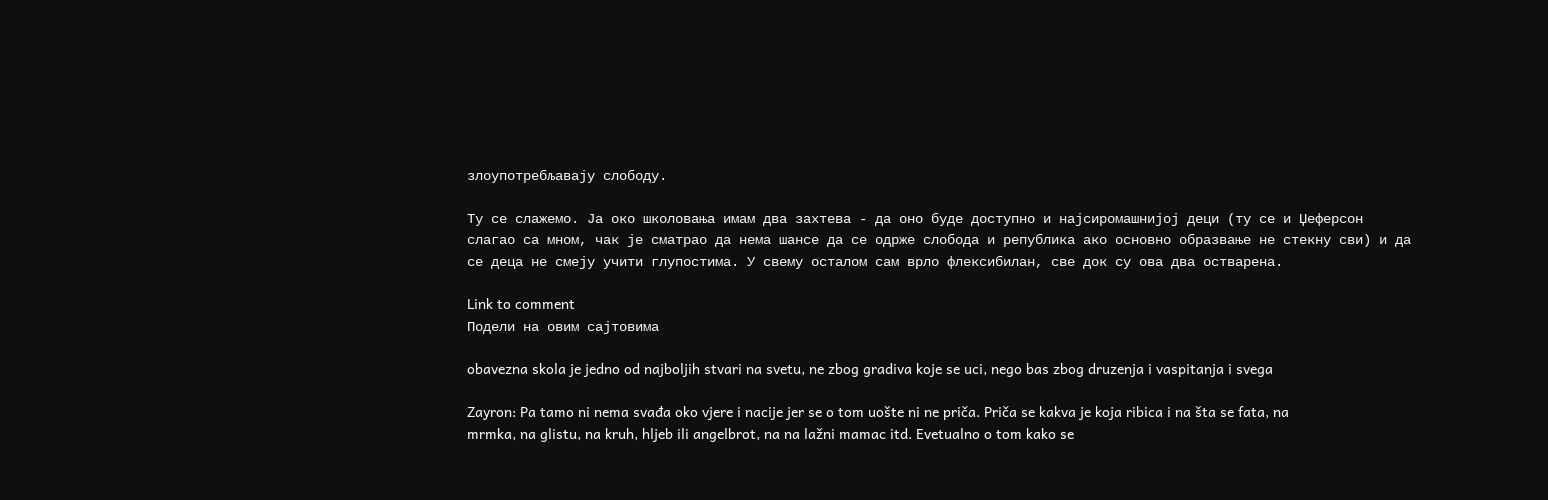злоупотребљавају слободу.

Ту се слажемо. Ја око школовања имам два захтева - да оно буде доступно и најсиромашнијој деци (ту се и Џеферсон слагао са мном, чак је сматрао да нема шансе да се одрже слобода и република ако основно образвање не стекну сви) и да се деца не смеју учити глупостима. У свему осталом сам врло флексибилан, све док су ова два остварена.

Link to comment
Подели на овим сајтовима

obavezna skola je jedno od najboljih stvari na svetu, ne zbog gradiva koje se uci, nego bas zbog druzenja i vaspitanja i svega

Zayron: Pa tamo ni nema svađa oko vjere i nacije jer se o tom uošte ni ne priča. Priča se kakva je koja ribica i na šta se fata, na mrmka, na glistu, na kruh, hljeb ili angelbrot, na na lažni mamac itd. Evetualno o tom kako se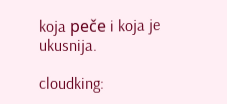koja peče i koja je ukusnija.

cloudking: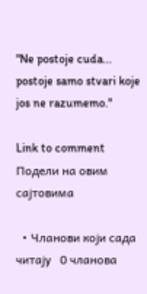"Ne postoje cuda... postoje samo stvari koje jos ne razumemo."

Link to comment
Подели на овим сајтовима

  • Чланови који сада читају   0 чланова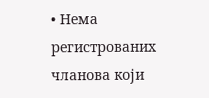• Нема регистрованих чланова који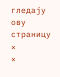гледају ову страницу
×
×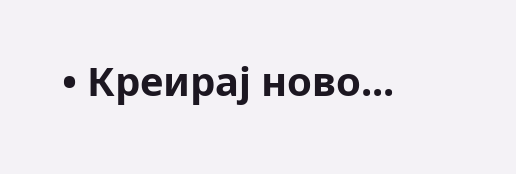• Креирај ново...